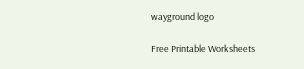wayground logo

Free Printable Worksheets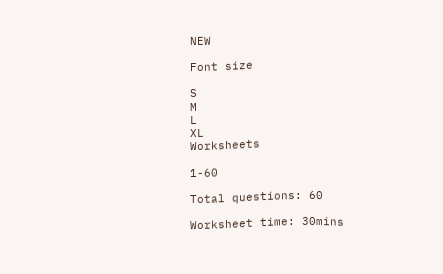NEW

Font size

S
M
L
XL
Worksheets

1-60

Total questions: 60

Worksheet time: 30mins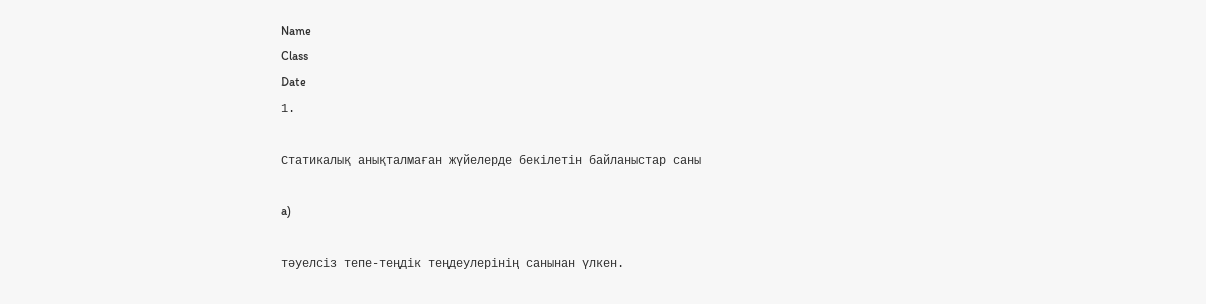Name
Class
Date
1.

Статикалық анықталмаған жүйелерде бекілетін байланыстар саны

a)

тәуелсіз тепе-теңдік теңдеулерінің санынан үлкен.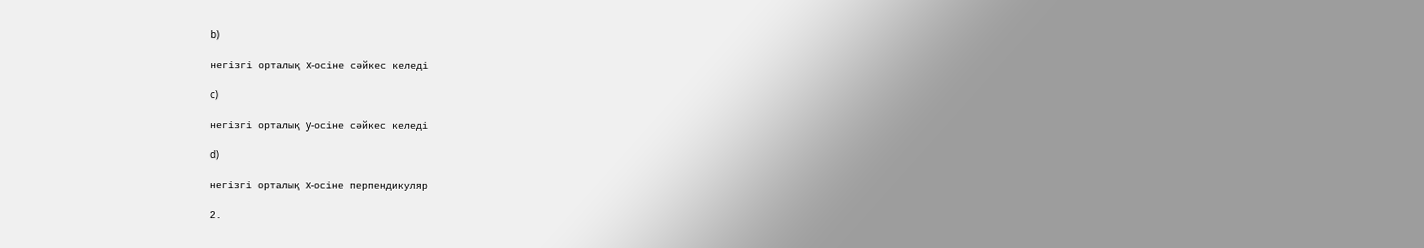b)

негізгі орталық x-осіне сәйкес келеді

c)

негізгі орталық y-осіне сәйкес келеді

d)

негізгі орталық x-осіне перпендикуляр

2.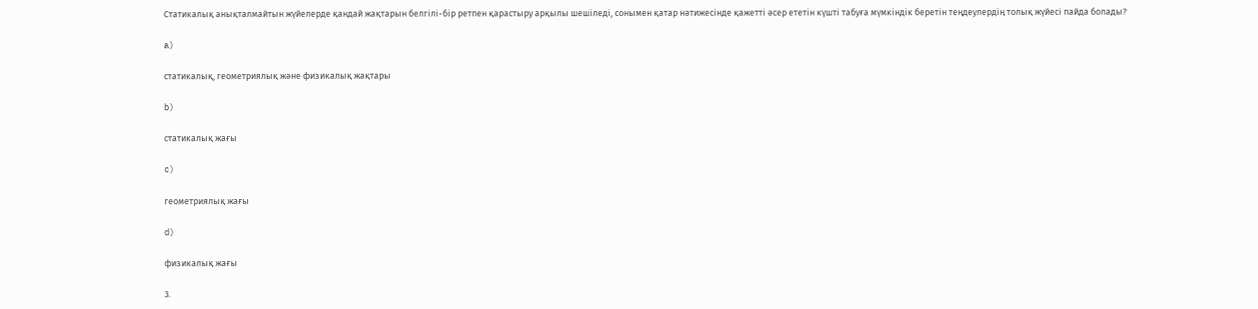Статикалық анықталмайтын жүйелерде қандай жақтарын белгілі-бір ретпен қарастыру арқылы шешіледі, сонымен қатар нәтижесінде қажетті әсер ететін күшті табуға мүмкіндік беретін теңдеулердің толық жүйесі пайда болады?

a)

статикалық, геометриялық және физикалық жақтары

b)

статикалық жағы

c)

геометриялық жағы

d)

физикалық жағы

3.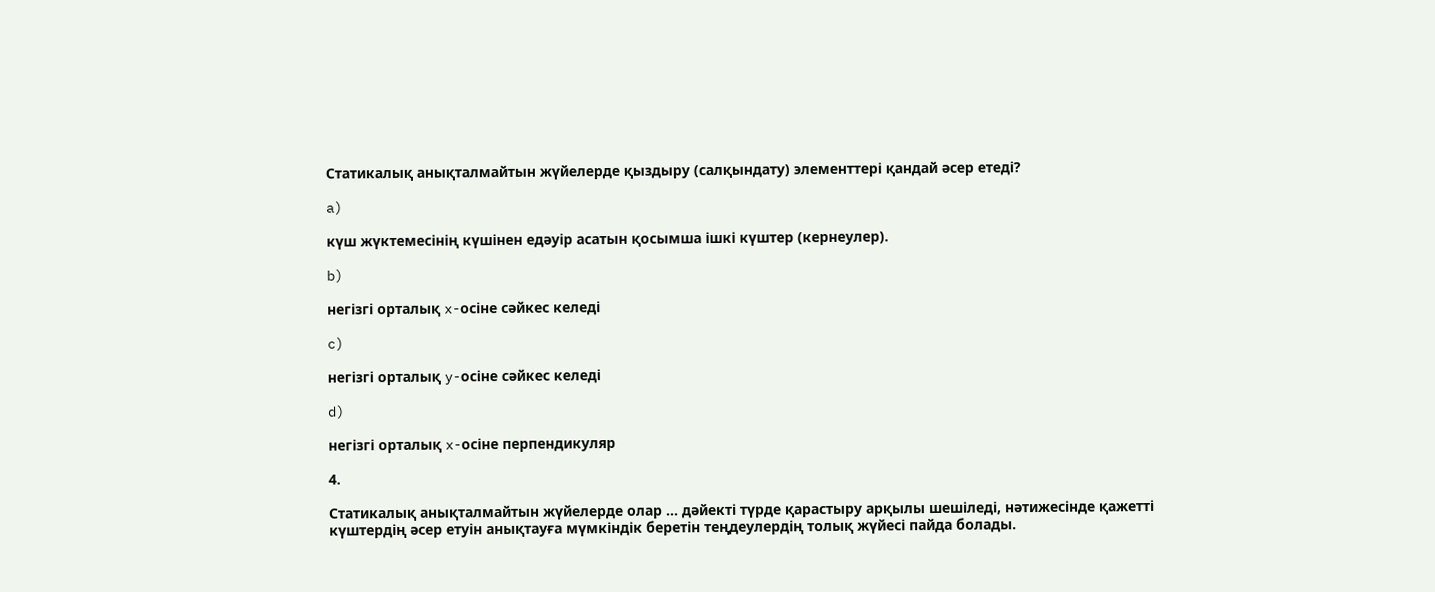Статикалық анықталмайтын жүйелерде қыздыру (салқындату) элементтері қандай әсер етеді?

a)

күш жүктемесінің күшінен едәуір асатын қосымша ішкі күштер (кернеулер).

b)

негізгі орталық x-осіне сәйкес келеді

c)

негізгі орталық y-осіне сәйкес келеді

d)

негізгі орталық x-осіне перпендикуляр

4.

Статикалық анықталмайтын жүйелерде олар ... дәйекті түрде қарастыру арқылы шешіледі, нәтижесінде қажетті күштердің әсер етуін анықтауға мүмкіндік беретін теңдеулердің толық жүйесі пайда болады.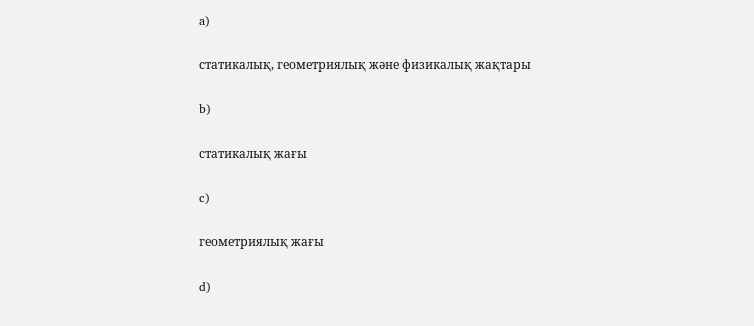a)

статикалық, геометриялық және физикалық жақтары

b)

статикалық жағы

c)

геометриялық жағы

d)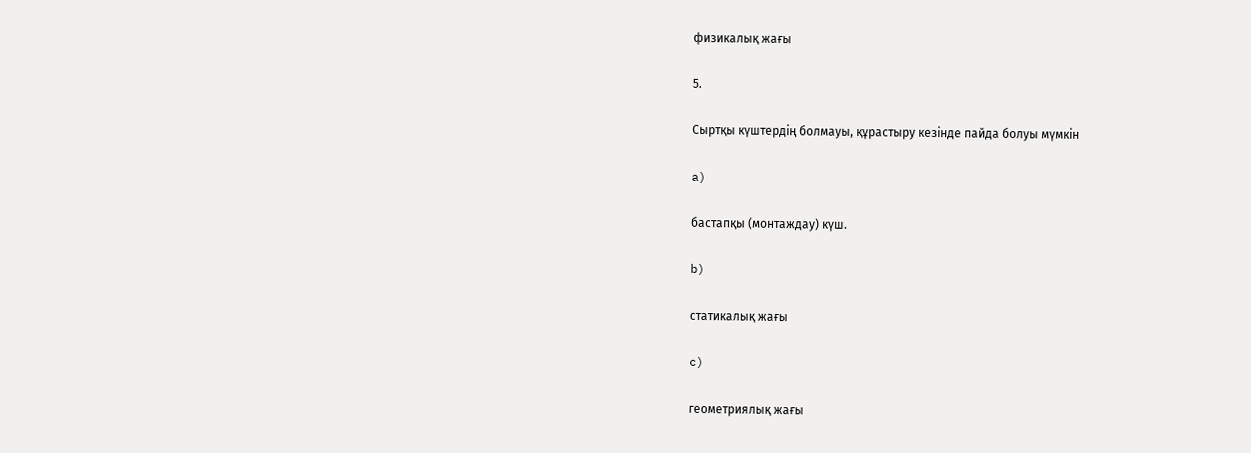физикалық жағы

5.

Сыртқы күштердің болмауы, құрастыру кезінде пайда болуы мүмкін

a)

бастапқы (монтаждау) күш.

b)

статикалық жағы

c)

геометриялық жағы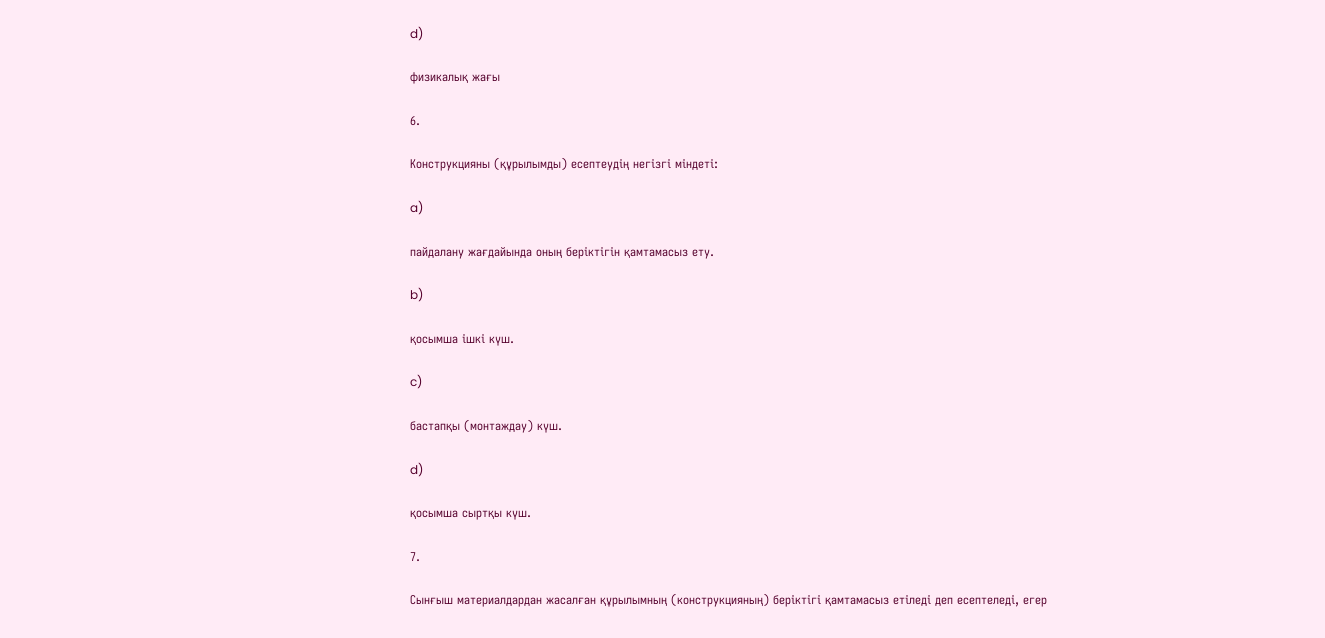d)

физикалық жағы

6.

Конструкцияны (құрылымды) есептеудің негізгі міндеті:

a)

пайдалану жағдайында оның беріктігін қамтамасыз ету.

b)

қосымша ішкі күш.

c)

бастапқы (монтаждау) күш.

d)

қосымша сыртқы күш.

7.

Сынғыш материалдардан жасалған құрылымның (конструкцияның) беріктігі қамтамасыз етіледі деп есептеледі, егер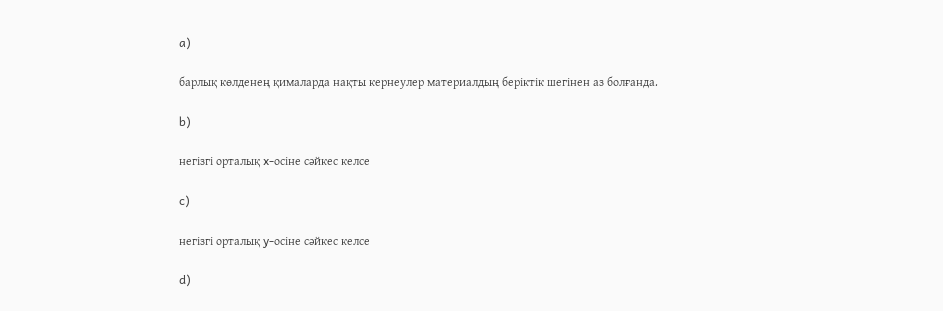a)

барлық көлденең қималарда нақты кернеулер материалдың беріктік шегінен аз болғанда.

b)

негізгі орталық x-осіне сәйкес келсе

c)

негізгі орталық y-осіне сәйкес келсе

d)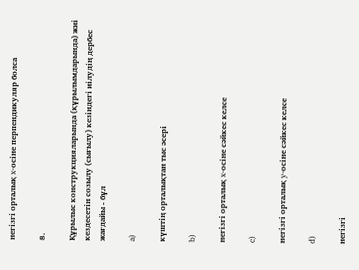негізгі орталық x-осіне перпендикуляр болса

8.

Құрылыс конструкцияларында (құрылымдарында) жиі кездесетін созылу (сығылу) кезіндегі иілудің дербес жағдайы - бұл

a)

күштің орталықтан тыс әсері

b)

негізгі орталық x-осіне сәйкес келсе

c)

негізгі орталық y-осіне сәйкес келсе

d)

негізгі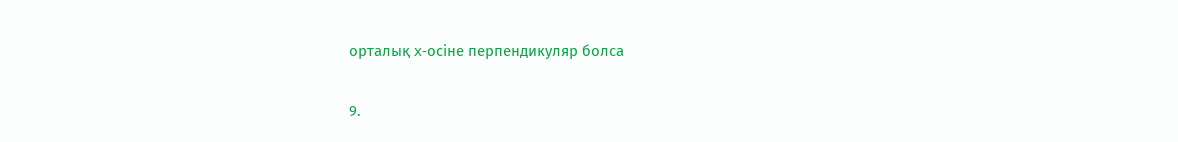орталық x-осіне перпендикуляр болса

9.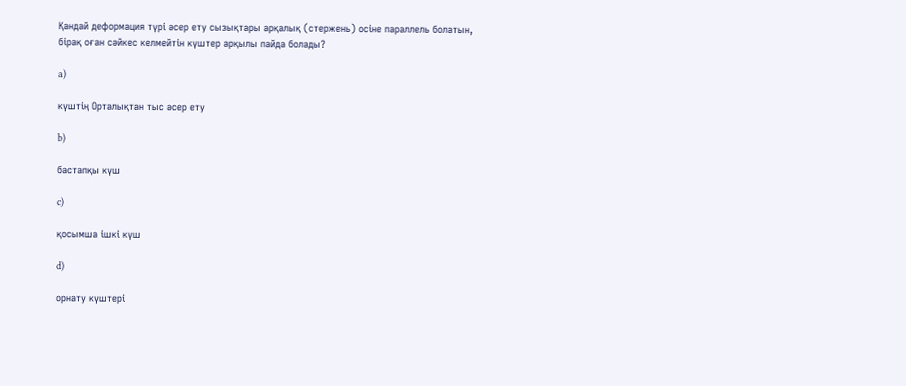Қандай деформация түрі әсер ету сызықтары арқалық (стержень) осіне параллель болатын, бірақ оған сәйкес келмейтін күштер арқылы пайда болады?

a)

күштің Орталықтан тыс әсер ету

b)

бастапқы күш

c)

қосымша ішкі күш

d)

орнату күштері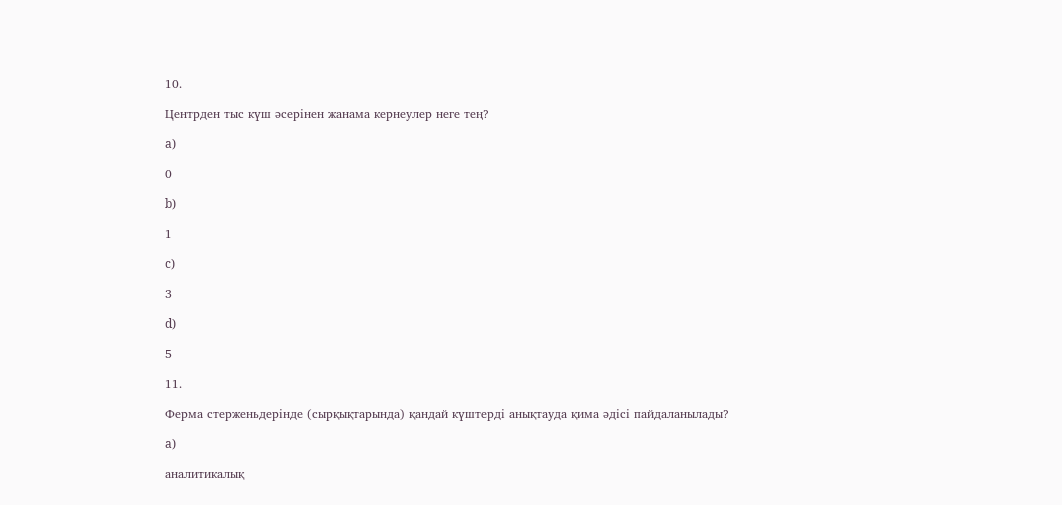10.

Центрден тыс күш әсерінен жанама кернеулер неге тең?

a)

0

b)

1

c)

3

d)

5

11.

Ферма стерженьдерінде (сырқықтарында) қандай күштерді анықтауда қима әдісі пайдаланылады?

a)

аналитикалық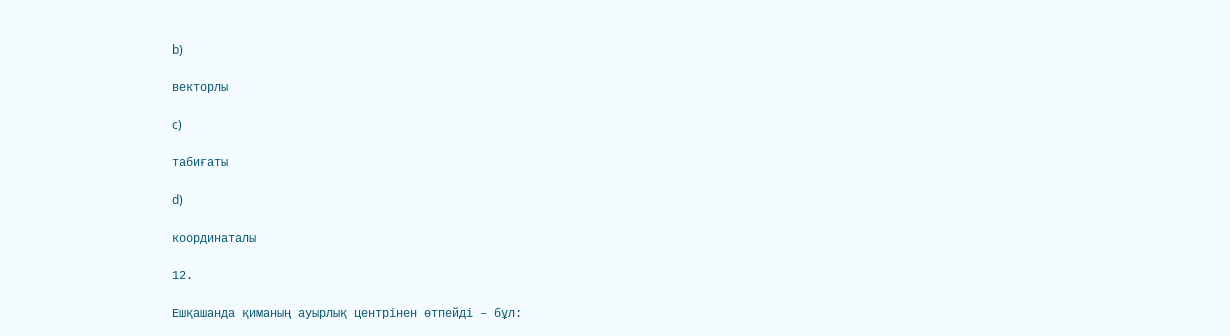b)

векторлы

c)

табиғаты

d)

координаталы

12.

Ешқашанда қиманың ауырлық центрінен өтпейді – бұл: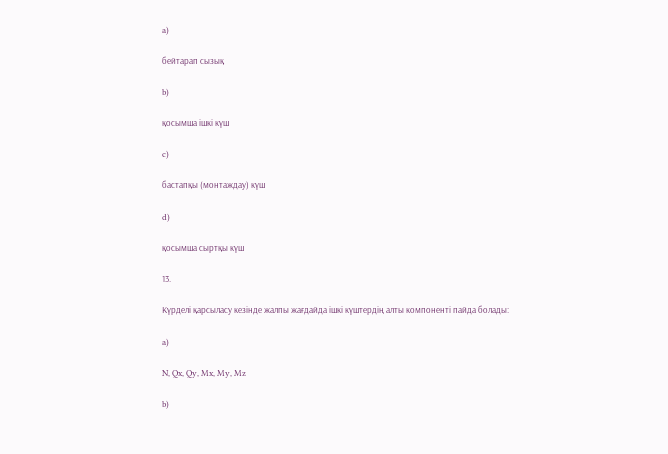a)

бейтарап сызық

b)

қосымша ішкі күш

c)

бастапқы (монтаждау) күш

d)

қосымша сыртқы күш

13.

Күрделі қарсыласу кезінде жалпы жағдайда ішкі күштердің алты компоненті пайда болады:

a)

N, Qx, Qy, Mx, My, Mz

b)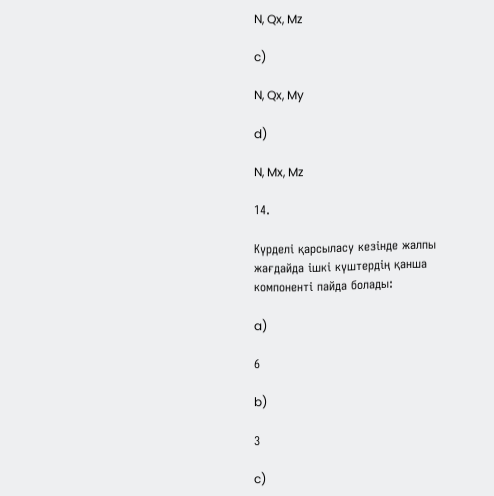N, Qx, Mz

c)

N, Qx, My

d)

N, Mx, Mz

14.

Күрделі қарсыласу кезінде жалпы жағдайда ішкі күштердің қанша компоненті пайда болады:

a)

6

b)

3

c)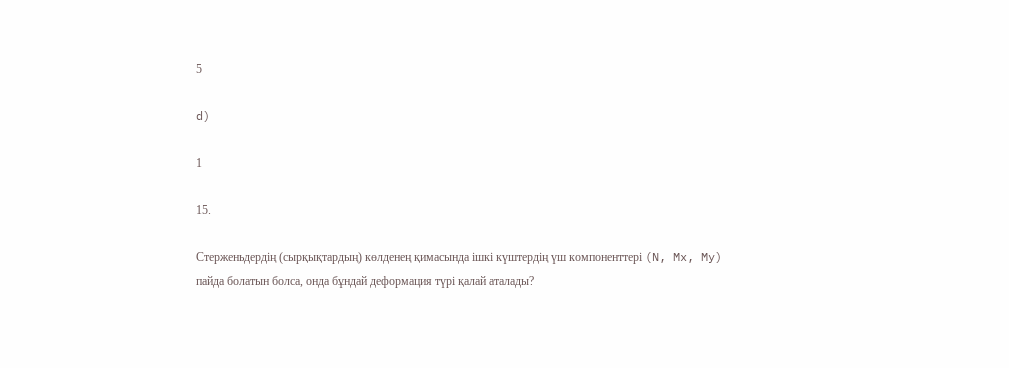5

d)

1

15.

Стерженьдердің (сырқықтардың) көлденең қимасында ішкі күштердің үш компоненттері (N, Mx, My) пайда болатын болса, онда бұндай деформация түрі қалай аталады?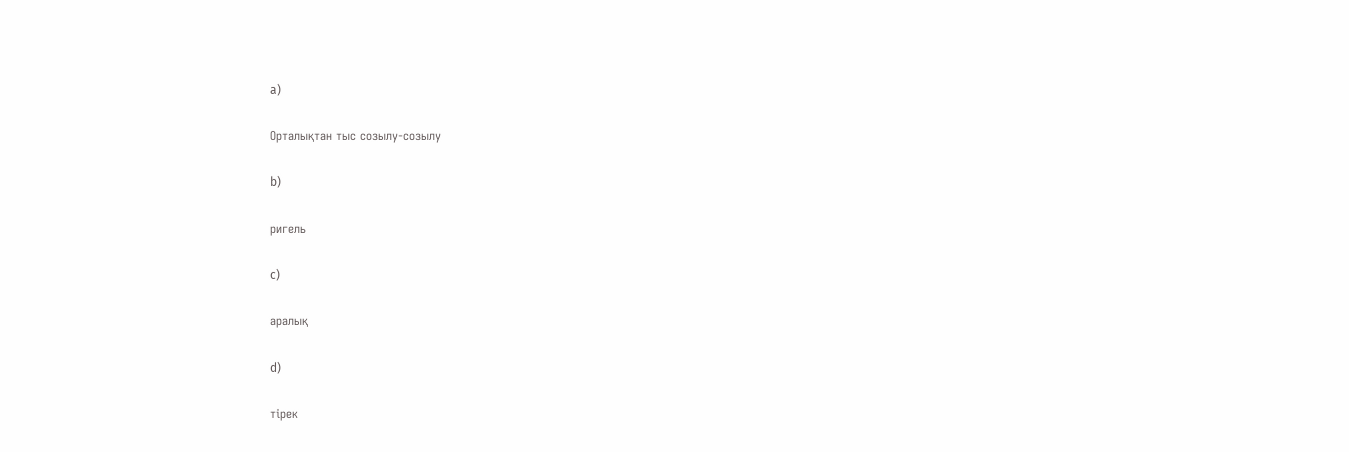a)

Орталықтан тыс созылу-созылу

b)

ригель

c)

аралық

d)

тірек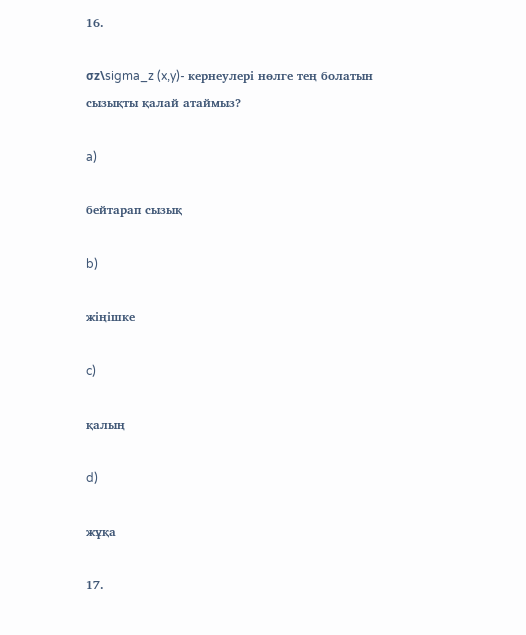16.

σz\sigma_z (x,y)- кернеулері нөлге тең болатын сызықты қалай атаймыз?

a)

бейтарап сызық

b)

жіңішке

c)

қалың

d)

жұқа

17.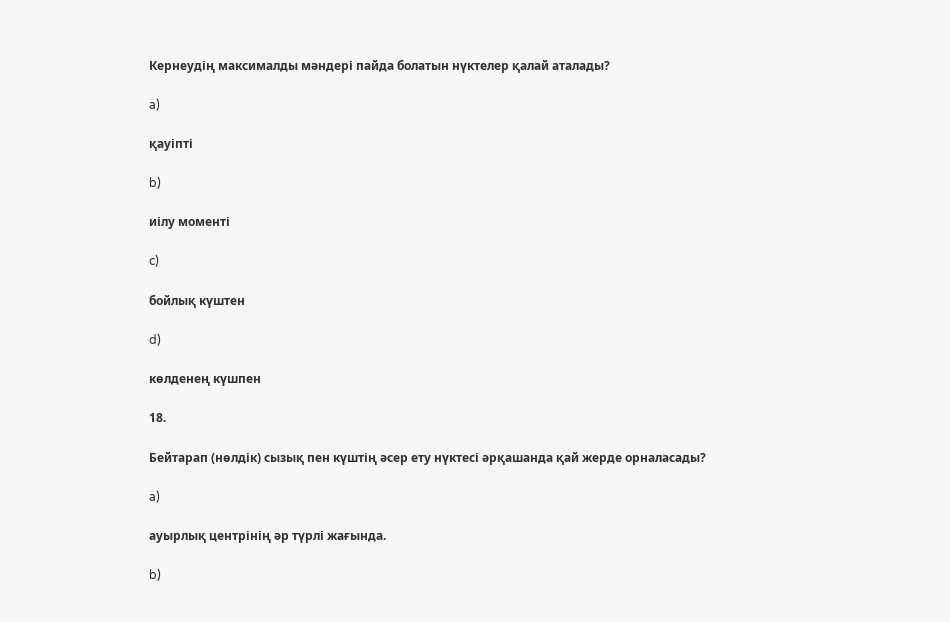Кернеудің максималды мәндері пайда болатын нүктелер қалай аталады?

a)

қауіпті

b)

иілу моменті

c)

бойлық күштен

d)

көлденең күшпен

18.

Бейтарап (нөлдік) сызық пен күштің әсер ету нүктесі әрқашанда қай жерде орналасады?

a)

ауырлық центрінің әр түрлі жағында.

b)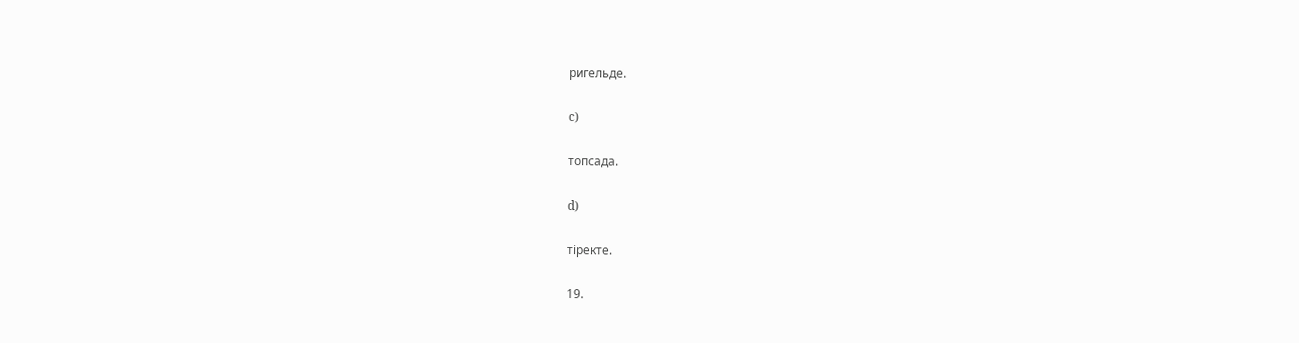ригельде.

c)

топсада.

d)

тіректе.

19.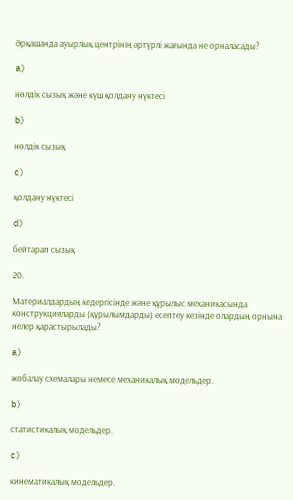Әрқашанда ауырлық центрінің әртүрлі жағында не орналасады?

a)

нөлдік сызық және күш қолдану нүктесі

b)

нөлдік сызық

c)

қолдану нүктесі

d)

бейтарап сызық

20.

Материалдардың кедергісінде және құрылыс механикасында конструкцияларды (құрылымдарды) есептеу кезінде олардың орнына нелер қарастырылады?

a)

жобалау схемалары немесе механикалық модельдер.

b)

статистикалық модельдер.

c)

кинематикалық модельдер.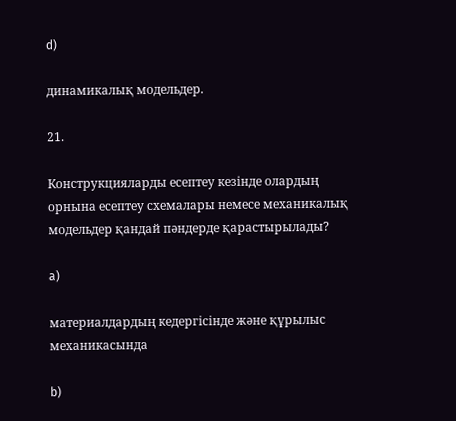d)

динамикалық модельдер.

21.

Конструкцияларды есептеу кезінде олардың орнына есептеу схемалары немесе механикалық модельдер қандай пәндерде қарастырылады?

a)

материалдардың кедергісінде және құрылыс механикасында

b)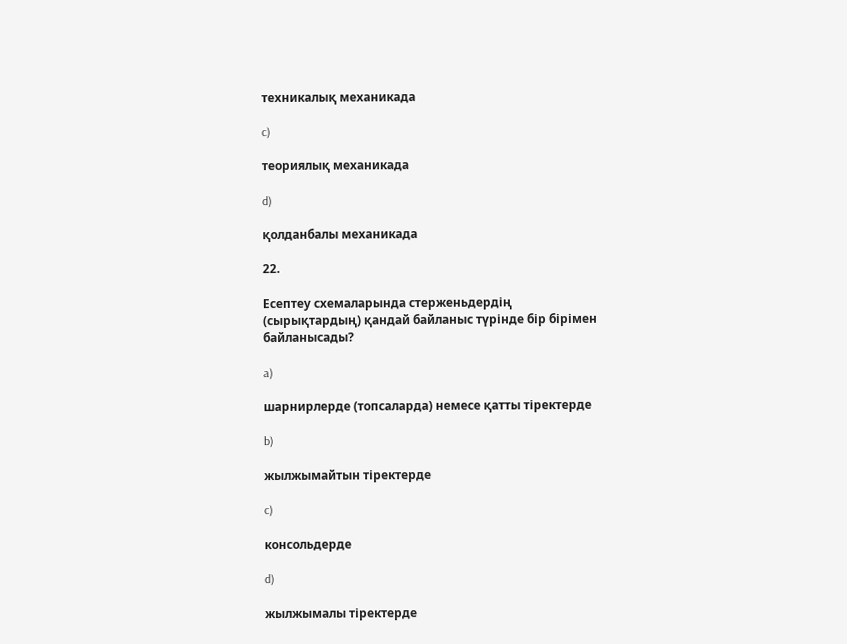техникалық механикада

c)

теориялық механикада

d)

қолданбалы механикада

22.

Есептеу схемаларында стерженьдердің (сырықтардың) қандай байланыс түрінде бір бірімен байланысады?

a)

шарнирлерде (топсаларда) немесе қатты тіректерде

b)

жылжымайтын тіректерде

c)

консольдерде

d)

жылжымалы тіректерде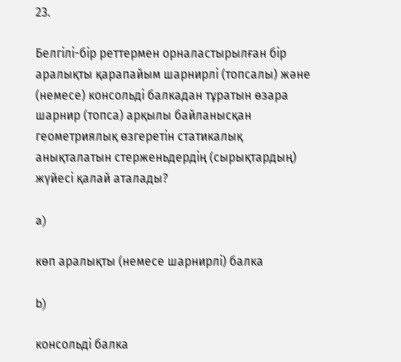23.

Белгілі-бір реттермен орналастырылған бір аралықты қарапайым шарнирлі (топсалы) және (немесе) консольді балкадан тұратын өзара шарнир (топса) арқылы байланысқан геометриялық өзгеретін статикалық анықталатын стерженьдердің (сырықтардың) жүйесі қалай аталады?

a)

көп аралықты (немесе шарнирлі) балка

b)

консольді балка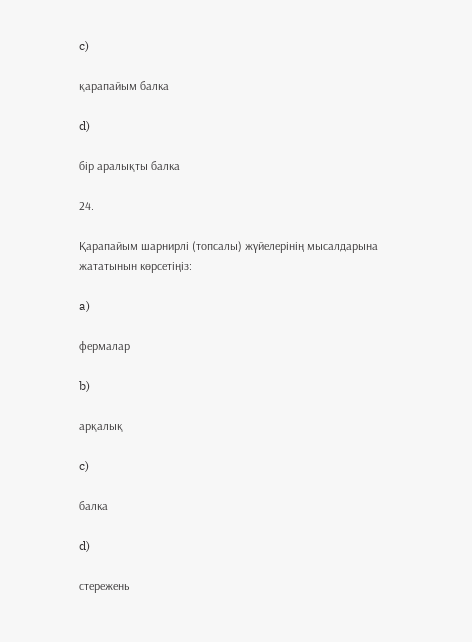c)

қарапайым балка

d)

бір аралықты балка

24.

Қарапайым шарнирлі (топсалы) жүйелерінің мысалдарына жататынын көрсетіңіз:

a)

фермалар

b)

арқалық

c)

балка

d)

стережень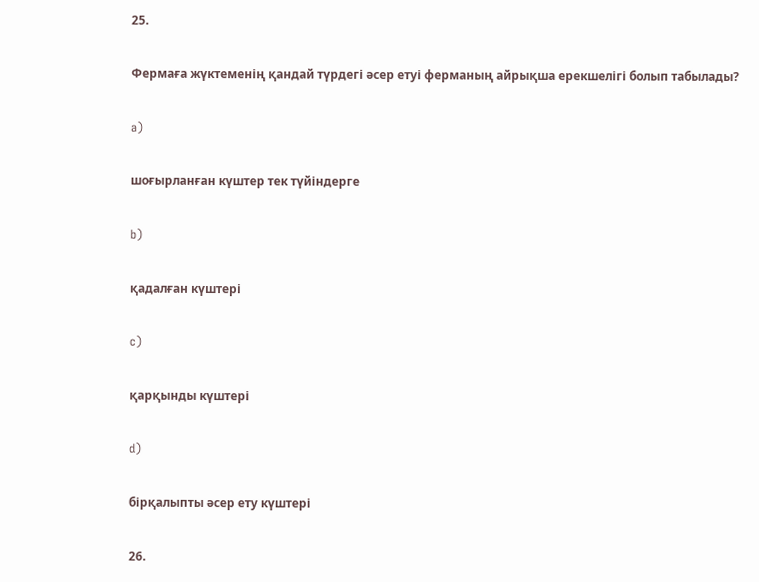25.

Фермаға жүктеменің қандай түрдегі әсер етуі ферманың айрықша ерекшелігі болып табылады?

a)

шоғырланған күштер тек түйіндерге

b)

қадалған күштері

c)

қарқынды күштері

d)

бірқалыпты әсер ету күштері

26.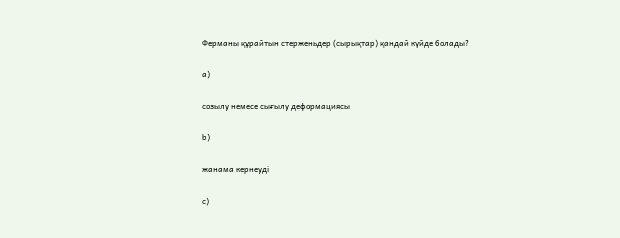Ферманы құрайтын стерженьдер (сырықтар) қандай күйде болады?

a)

созылу немесе сығылу деформациясы

b)

жанама кернеуді

c)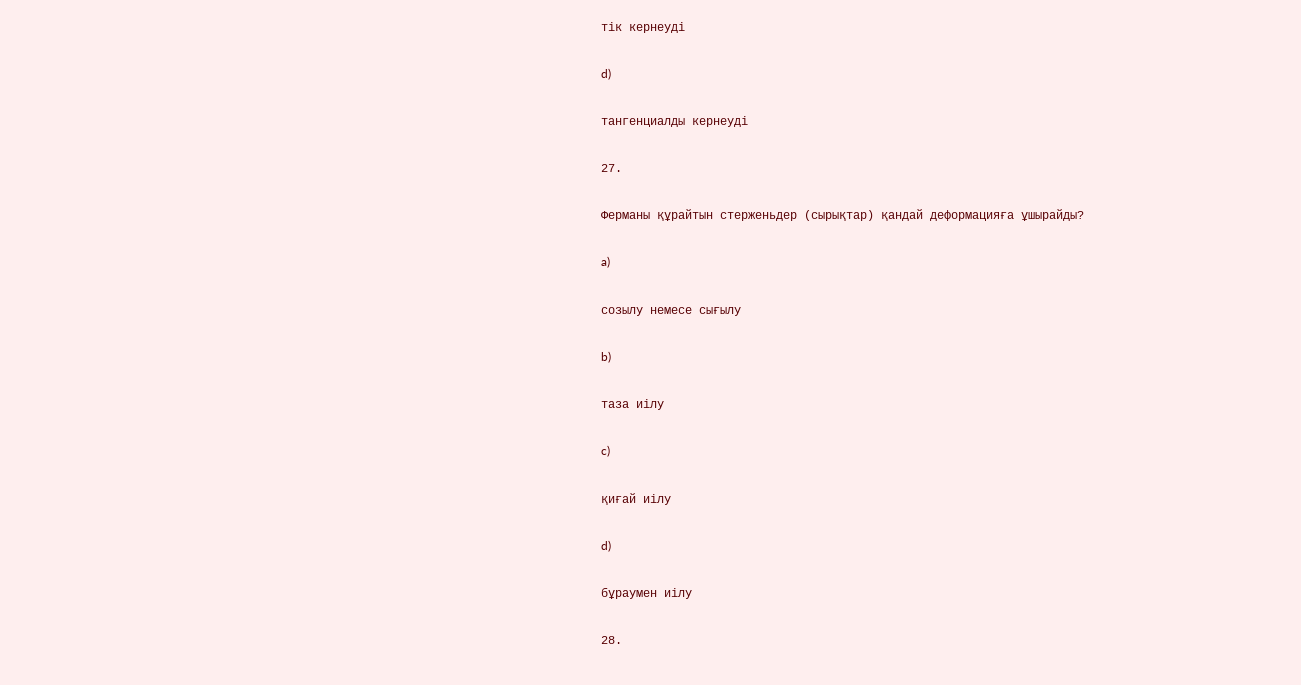тік кернеуді

d)

тангенциалды кернеуді

27.

Ферманы құрайтын стерженьдер (сырықтар) қандай деформацияға ұшырайды?

a)

созылу немесе сығылу

b)

таза иілу

c)

қиғай иілу

d)

бұраумен иілу

28.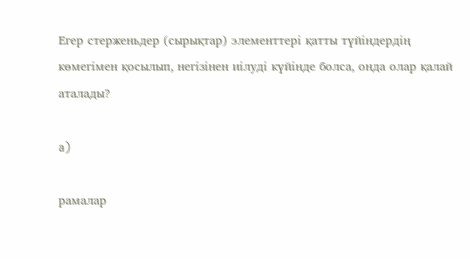Егер стерженьдер (сырықтар) элементтері қатты түйіндердің көмегімен қосылып, негізінен иілуді күйінде болса, онда олар қалай аталады?

a)

рамалар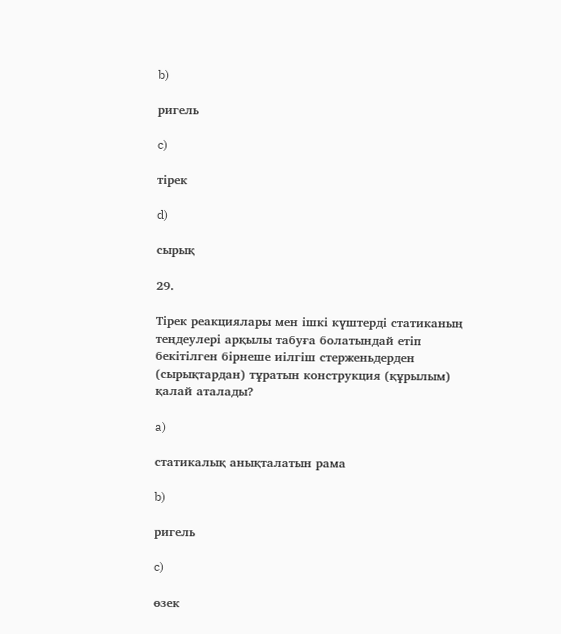b)

ригель

c)

тірек

d)

сырық

29.

Тірек реакциялары мен ішкі күштерді статиканың теңдеулері арқылы табуға болатындай етіп бекітілген бірнеше иілгіш стерженьдерден (сырықтардан) тұратын конструкция (құрылым) қалай аталады?

a)

статикалық анықталатын рама

b)

ригель

c)

өзек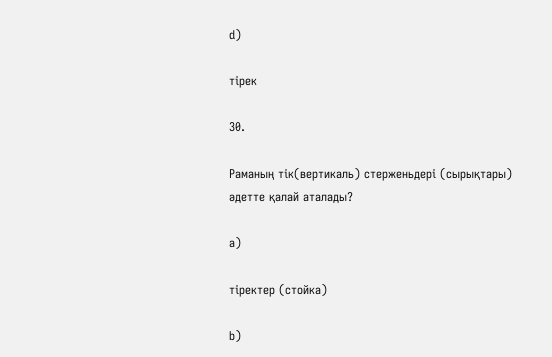d)

тірек

30.

Раманың тік(вертикаль) стерженьдері (сырықтары) әдетте қалай аталады?

a)

тіректер (стойка)

b)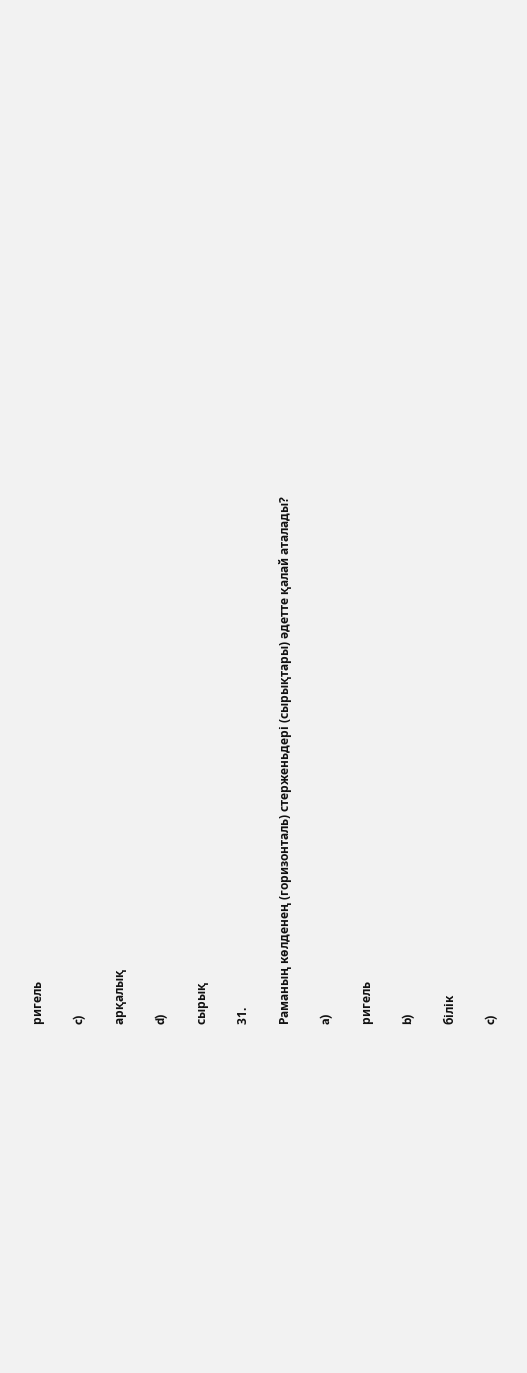ригель

c)

арқалық

d)

сырық

31.

Раманың көлденең (горизонталь) стерженьдері (сырықтары) әдетте қалай аталады?

a)

ригель

b)

білік

c)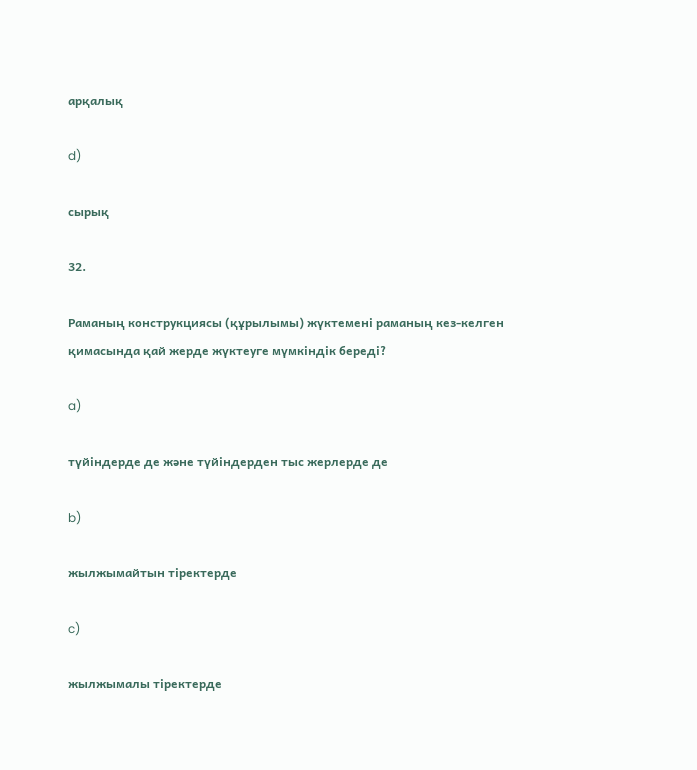арқалық

d)

сырық

32.

Раманың конструкциясы (құрылымы) жүктемені раманың кез-келген қимасында қай жерде жүктеуге мүмкіндік береді?

a)

түйіндерде де және түйіндерден тыс жерлерде де

b)

жылжымайтын тіректерде

c)

жылжымалы тіректерде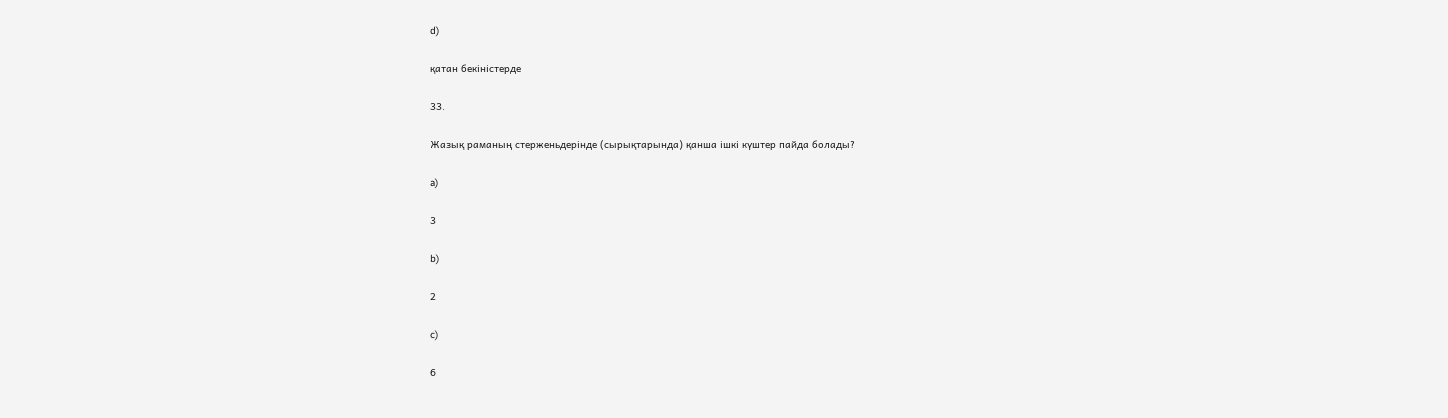d)

қатан бекіністерде

33.

Жазық раманың стерженьдерінде (сырықтарында) қанша ішкі күштер пайда болады?

a)

3

b)

2

c)

6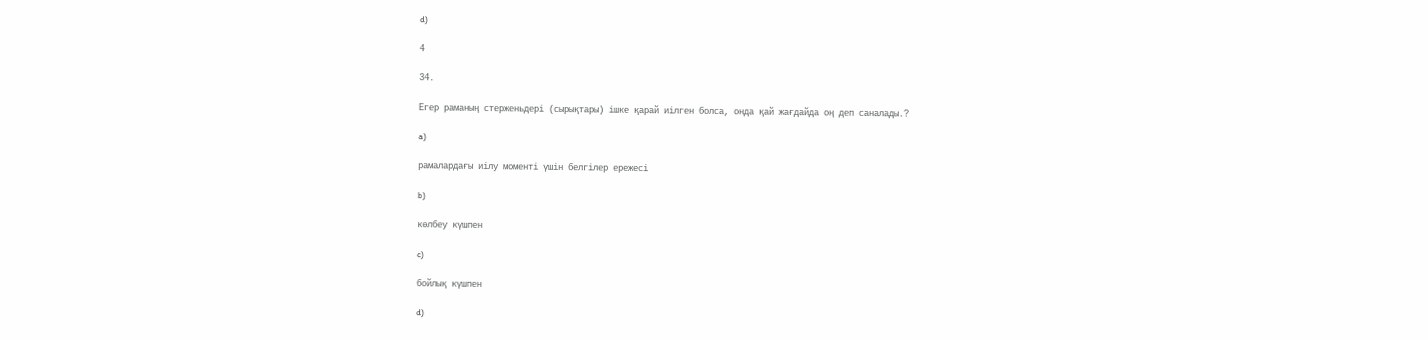d)

4

34.

Егер раманың стерженьдері (сырықтары) ішке қарай иілген болса, онда қай жағдайда оң деп саналады.?

a)

рамалардағы иілу моменті үшін белгілер ережесі

b)

көлбеу күшпен

c)

бойлық күшпен

d)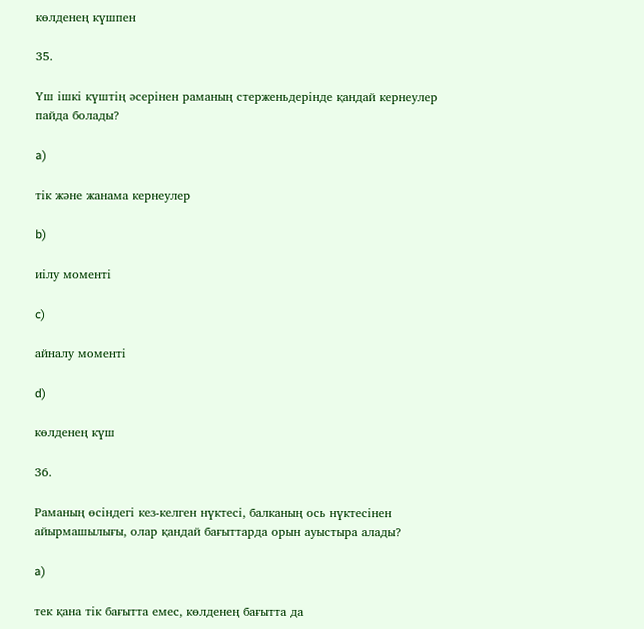көлденең күшпен

35.

Үш ішкі күштің әсерінен раманың стерженьдерінде қандай кернеулер пайда болады?

a)

тік және жанама кернеулер

b)

иілу моменті

c)

айналу моменті

d)

көлденең күш

36.

Раманың өсіндегі кез-келген нүктесі, балканың ось нүктесінен айырмашылығы, олар қандай бағыттарда орын ауыстыра алады?

a)

тек қана тік бағытта емес, көлденең бағытта да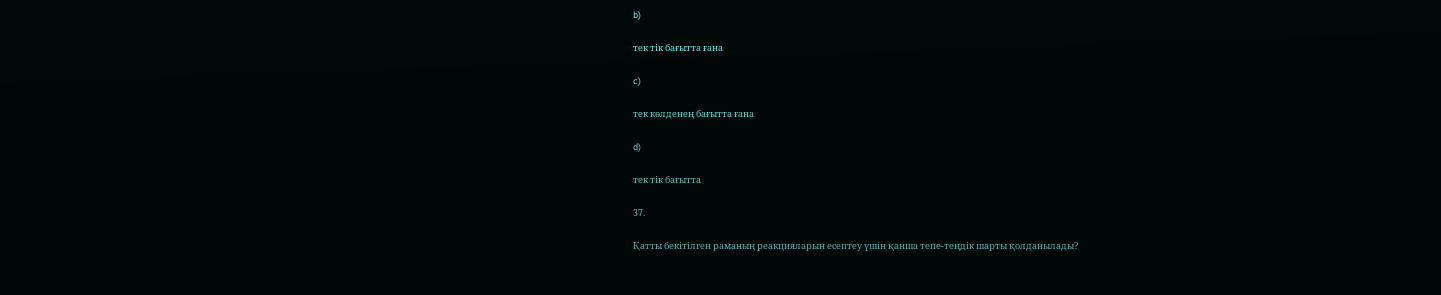b)

тек тік бағытта ғана

c)

тек көлденең бағытта ғана

d)

тек тік бағытта

37.

Қатты бекітілген раманың реакцияларын есептеу үшін қанша тепе-теңдік шарты қолданылады?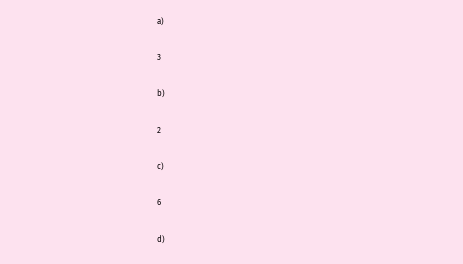a)

3

b)

2

c)

6

d)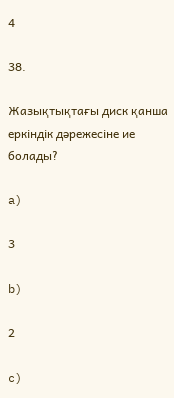4

38.

Жазықтықтағы диск қанша еркіндік дәрежесіне ие болады?

a)

3

b)

2

c)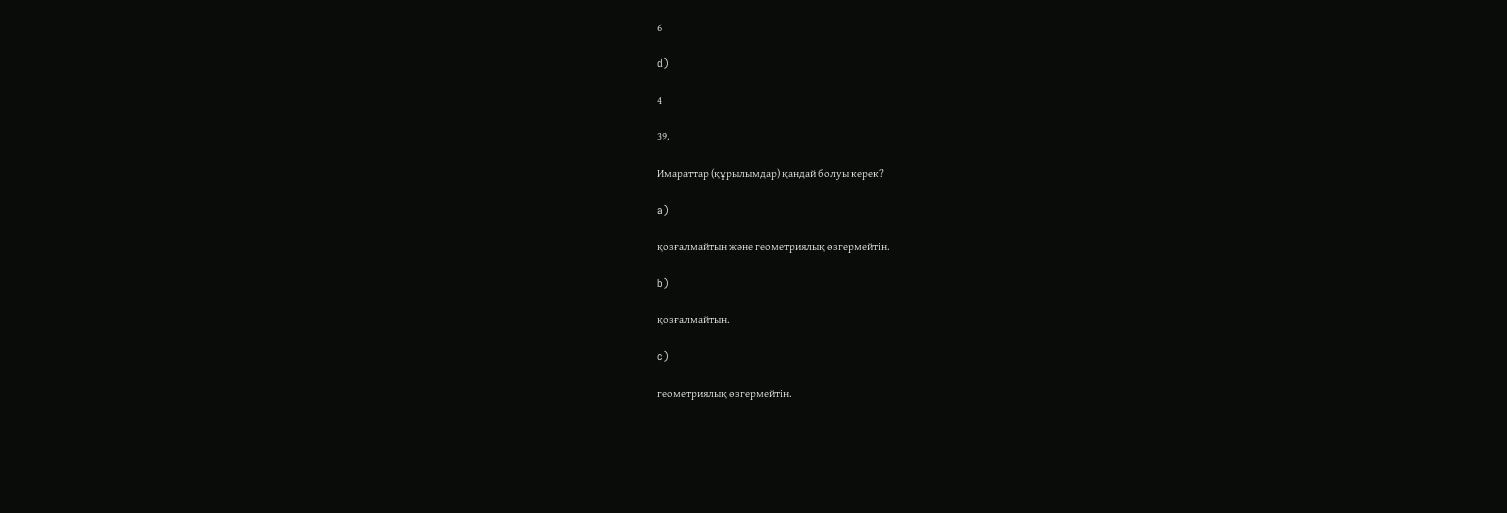6

d)

4

39.

Имараттар (құрылымдар) қандай болуы керек?

a)

қозғалмайтын және геометриялық өзгермейтін.

b)

қозғалмайтын.

c)

геометриялық өзгермейтін.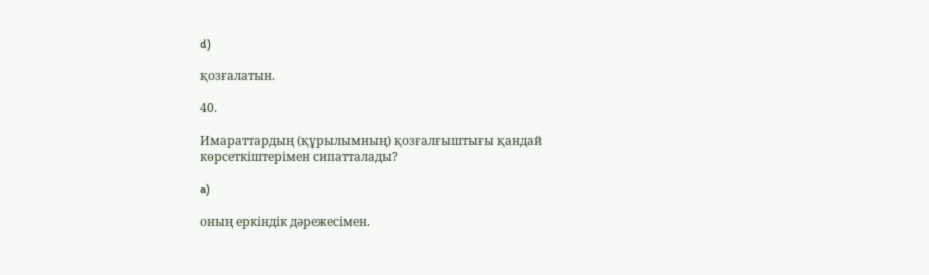d)

қозғалатын.

40.

Имараттардың (құрылымның) қозғалғыштығы қандай көрсеткіштерімен сипатталады?

a)

оның еркіндік дәрежесімен.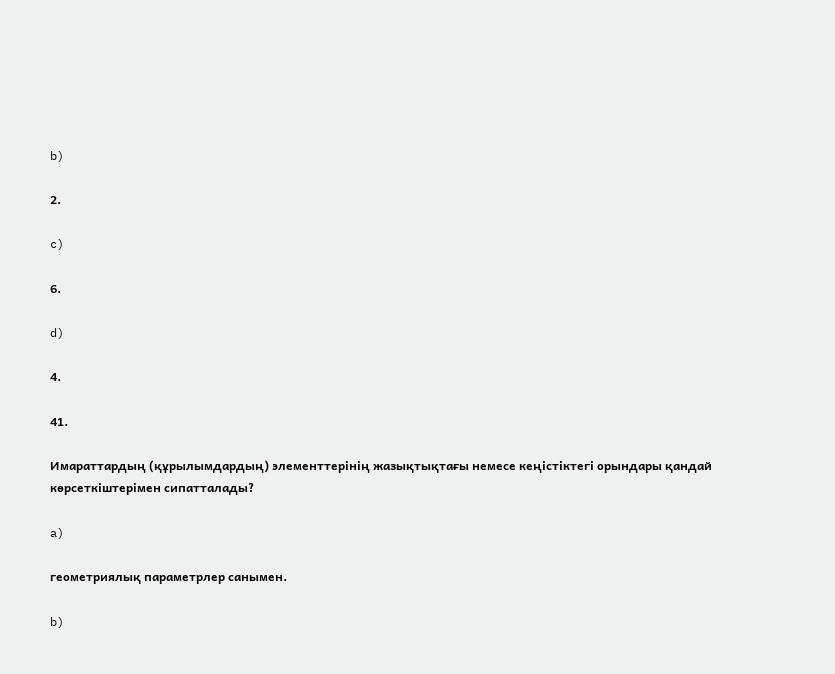b)

2.

c)

6.

d)

4.

41.

Имараттардың (құрылымдардың) элементтерінің жазықтықтағы немесе кеңістіктегі орындары қандай көрсеткіштерімен сипатталады?

a)

геометриялық параметрлер санымен.

b)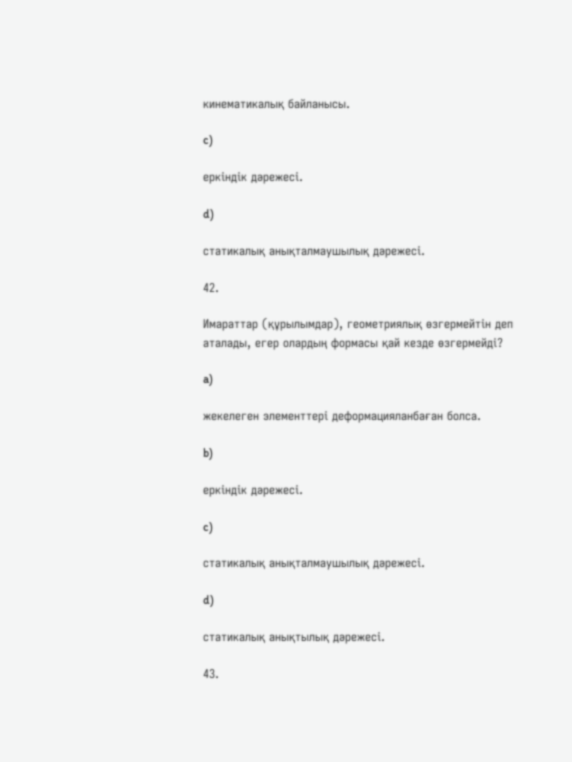кинематикалық байланысы.

c)

еркіндік дәрежесі.

d)

статикалық анықталмаушылық дәрежесі.

42.

Имараттар (құрылымдар), геометриялық өзгермейтін деп аталады, егер олардың формасы қай кезде өзгермейді?

a)

жекелеген элементтері деформацияланбаған болса.

b)

еркіндік дәрежесі.

c)

статикалық анықталмаушылық дәрежесі.

d)

статикалық анықтылық дәрежесі.

43.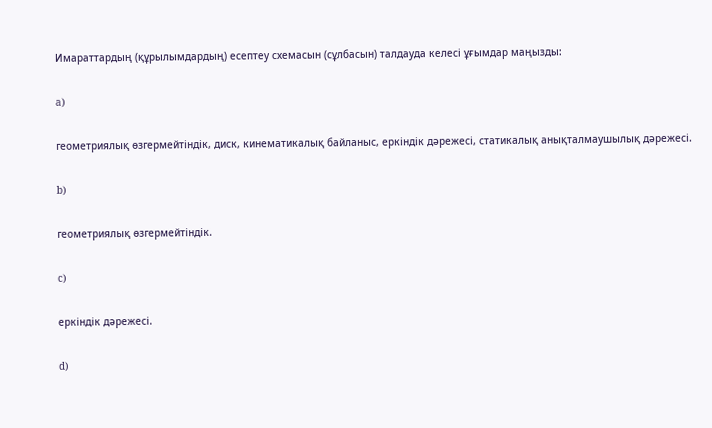Имараттардың (құрылымдардың) есептеу схемасын (сұлбасын) талдауда келесі ұғымдар маңызды:

a)

геометриялық өзгермейтіндік, диск, кинематикалық байланыс, еркіндік дәрежесі, статикалық анықталмаушылық дәрежесі.

b)

геометриялық өзгермейтіндік.

c)

еркіндік дәрежесі.

d)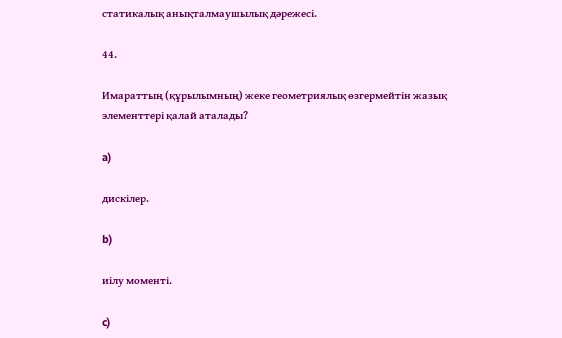статикалық анықталмаушылық дәрежесі.

44.

Имараттың (құрылымның) жеке геометриялық өзгермейтін жазық элементтері қалай аталады?

a)

дискілер.

b)

иілу моменті.

c)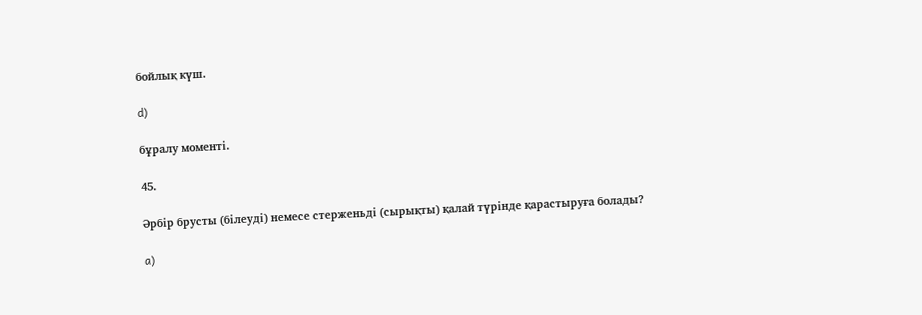бойлық күш.

d)

бұралу моменті.

45.

Әрбір брусты (білеуді) немесе стерженьді (сырықты) қалай түрінде қарастыруға болады?

a)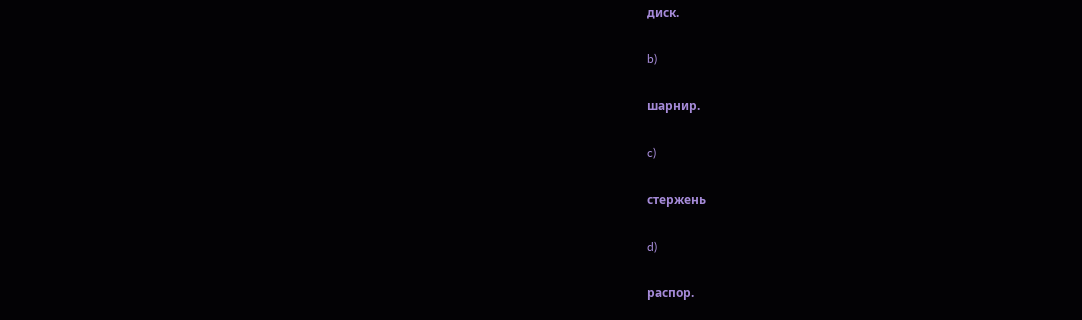диск.

b)

шарнир.

c)

стержень

d)

распор.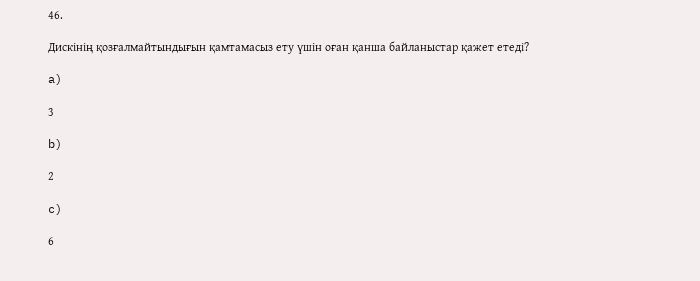46.

Дискінің қозғалмайтындығын қамтамасыз ету үшін оған қанша байланыстар қажет етеді?

a)

3

b)

2

c)

6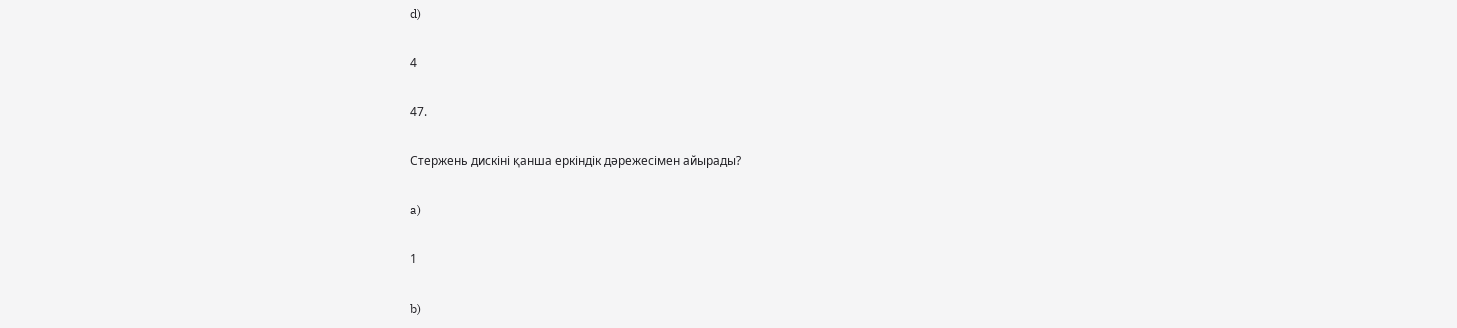d)

4

47.

Стержень дискіні қанша еркіндік дәрежесімен айырады?

a)

1

b)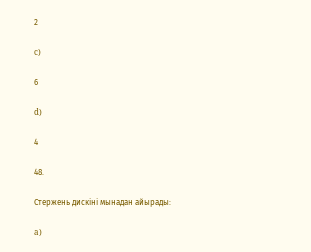2

c)

6

d)

4

48.

Стержень дискіні мынадан айырады:

a)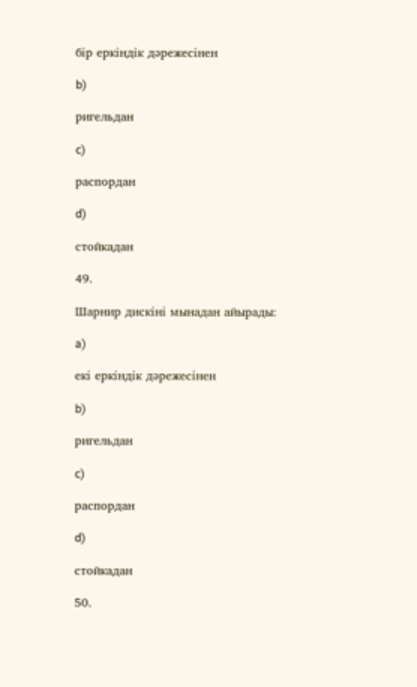бір еркіндік дәрежесінен

b)

ригельдан

c)

распордан

d)

стойкадан

49.

Шарнир дискіні мынадан айырады:

a)

екі еркіндік дәрежесінен

b)

ригельдан

c)

распордан

d)

стойкадан

50.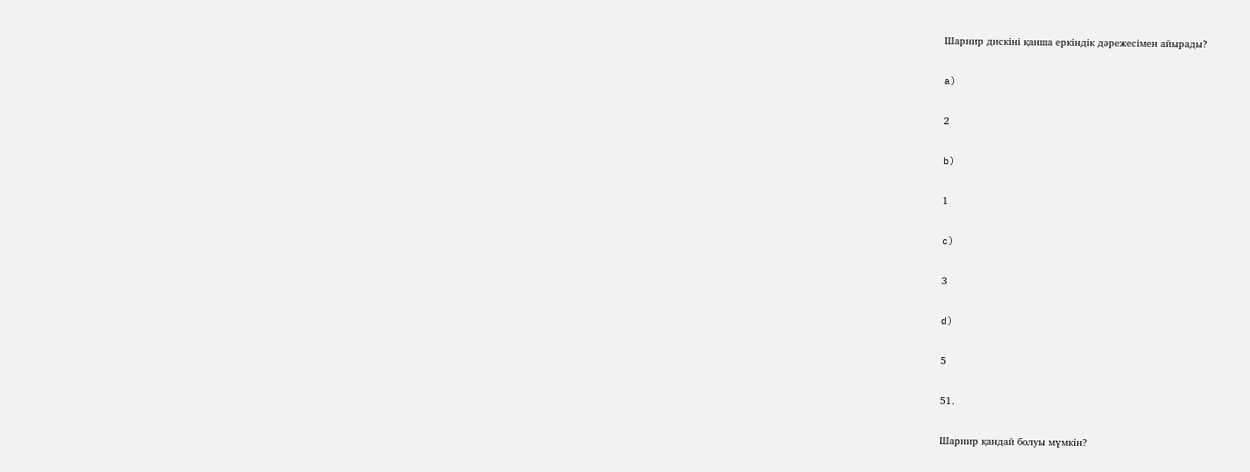Шарнир дискіні қанша еркіндік дәрежесімен айырады?

a)

2

b)

1

c)

3

d)

5

51.

Шарнир қандай болуы мүмкін?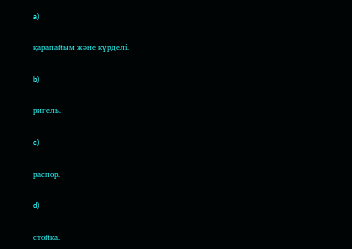a)

қарапайым және күрделі.

b)

ригель.

c)

распор.

d)

стойка.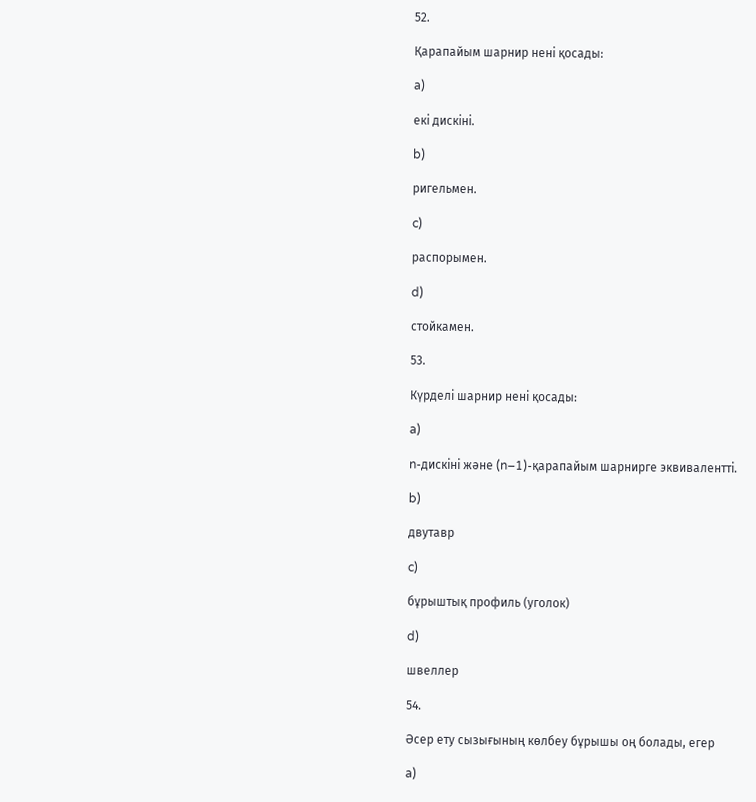52.

Қарапайым шарнир нені қосады:

a)

екі дискіні.

b)

ригельмен.

c)

распорымен.

d)

стойкамен.

53.

Күрделі шарнир нені қосады:

a)

n-дискіні және (n–1)-қарапайым шарнирге эквивалентті.

b)

двутавр

c)

бұрыштық профиль (уголок)

d)

швеллер

54.

Әсер ету сызығының көлбеу бұрышы оң болады, егер

a)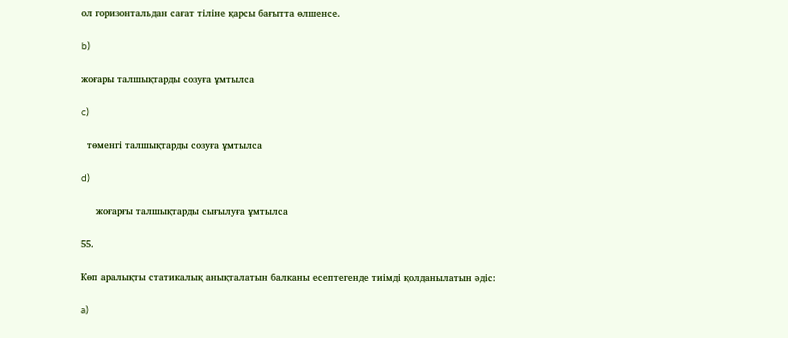ол горизонтальдан сағат тіліне қарсы бағытта өлшенсе.

b)

жоғары талшықтарды созуға ұмтылса

c)

  төменгі талшықтарды созуға ұмтылса

d)

     жоғарғы талшықтарды сығылуға ұмтылса

55.

Көп аралықты статикалық анықталатын балканы есептегенде тиімді қолданылатын әдіс:

a)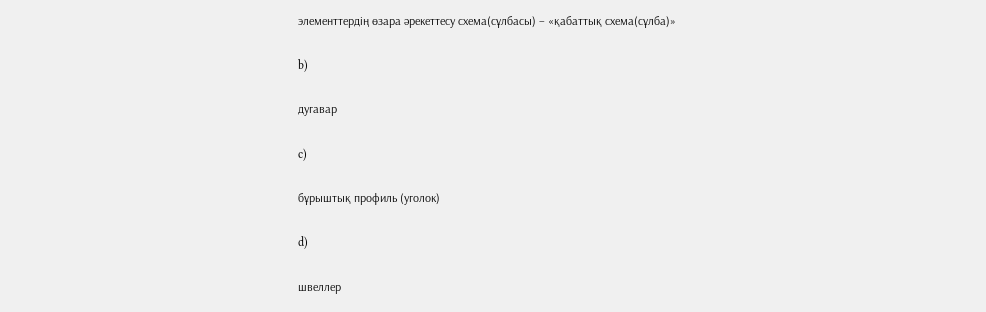элементтердің өзара әрекеттесу схема(сұлбасы) – «қабаттық схема(сұлба)»

b)

дугавар

c)

бұрыштық профиль (уголок)

d)

швеллер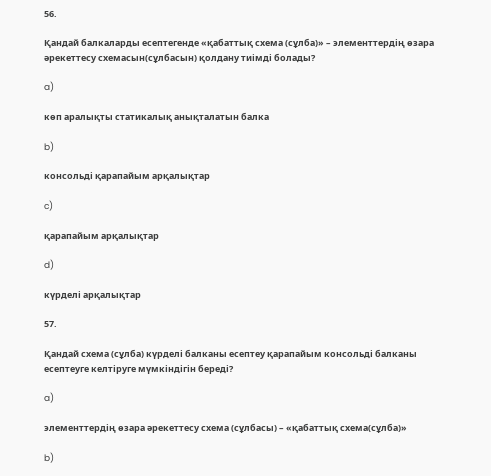56.

Қандай балкаларды есептегенде «қабаттық схема (сұлба)» – элементтердің өзара әрекеттесу схемасын(сұлбасын) қолдану тиімді болады?

a)

көп аралықты статикалық анықталатын балка

b)

консольді қарапайым арқалықтар

c)

қарапайым арқалықтар

d)

күрделі арқалықтар

57.

Қандай схема (сұлба) күрделі балканы есептеу қарапайым консольді балканы есептеуге келтіруге мүмкіндігін береді?

a)

элементтердің өзара әрекеттесу схема (сұлбасы) – «қабаттық схема(сұлба)»

b)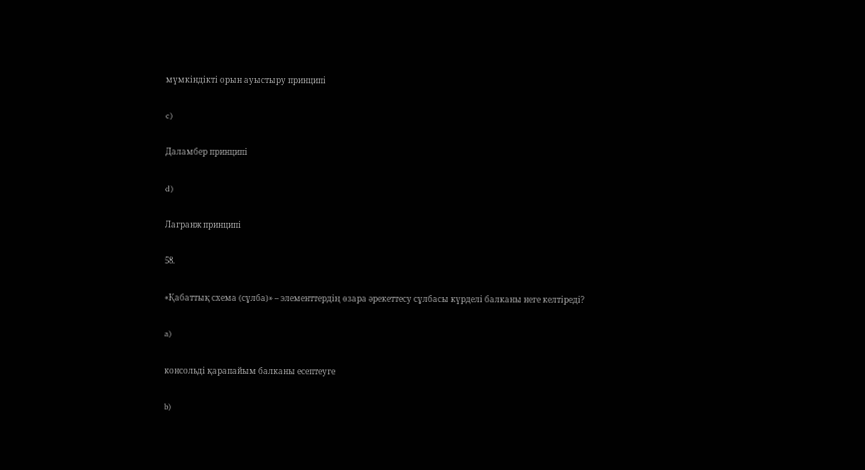мүмкіндікті орын ауыстыру принципі

c)

Даламбер принципі

d)

Лагранж принципі

58.

«Қабаттық схема (сұлба)» – элементтердің өзара әрекеттесу сұлбасы күрделі балканы неге келтіреді?

a)

консольді қарапайым балканы есептеуге

b)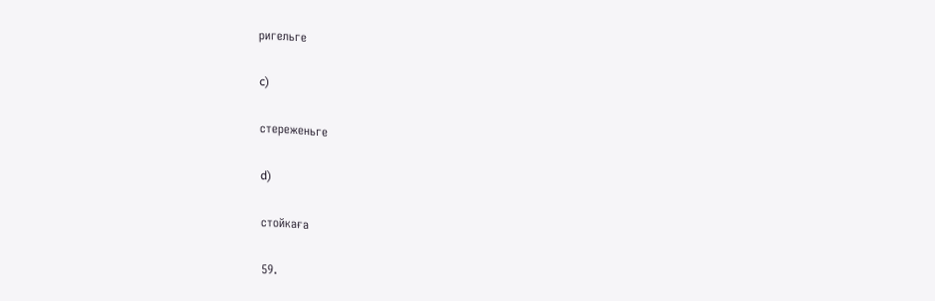ригельге

c)

стереженьге

d)

стойкаға

59.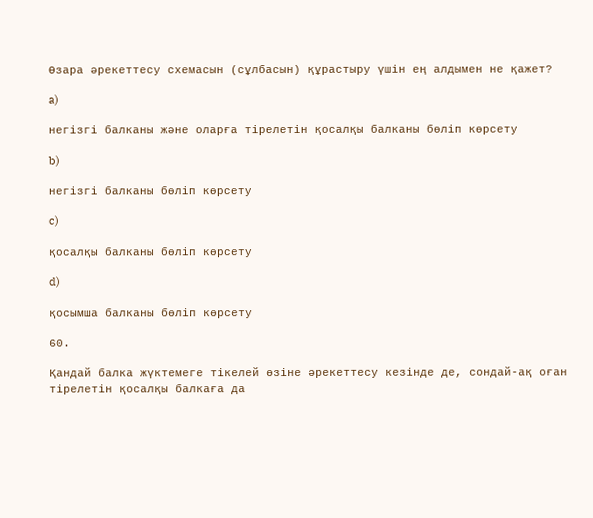Өзара әрекеттесу схемасын (сұлбасын) құрастыру үшін ең алдымен не қажет?

a)

негізгі балканы және оларға тірелетін қосалқы балканы бөліп көрсету

b)

негізгі балканы бөліп көрсету

c)

қосалқы балканы бөліп көрсету

d)

қосымша балканы бөліп көрсету

60.

Қандай балка жүктемеге тікелей өзіне әрекеттесу кезінде де, сондай-ақ оған тірелетін қосалқы балкаға да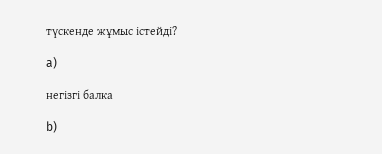түскенде жұмыс істейді?

a)

негізгі балка

b)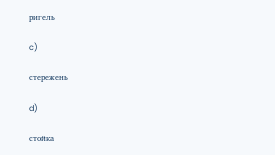ригель

c)

стережень

d)

стойка